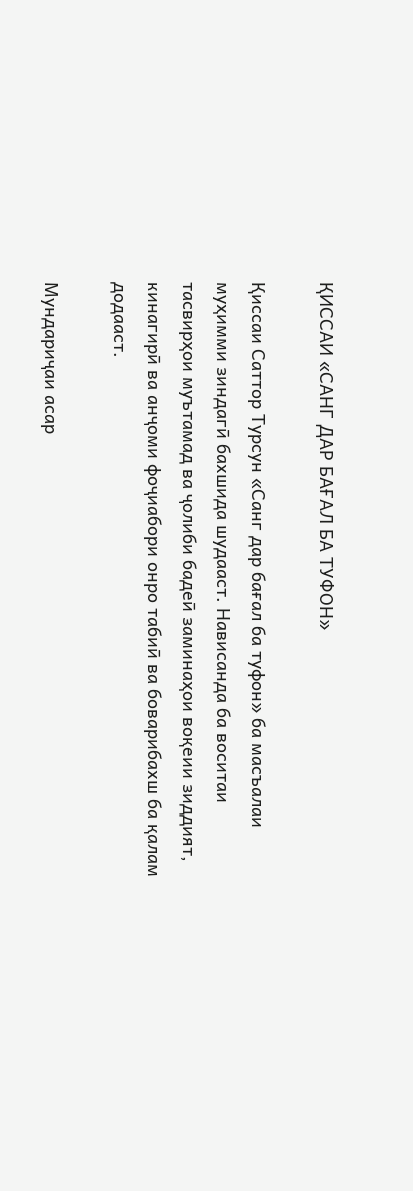ҚИССАИ «САНГ ДАР БАҒАЛ БА ТУФОН»

Қиссаи Саттор Турсун «Санг дар бағал ба туфон» ба масъалаи муҳимми зиндагӣ бахшида шудааст. Нависанда ба воситаи тасвирҳои муътамад ва ҷолиби бадеӣ заминаҳои воқеии зиддият, кинагирӣ ва анҷоми фоҷиабори онро табиӣ ва боварибахш ба қалам додааст.

Мундариҷаи асар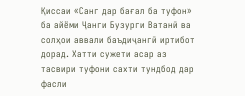Қиссаи «Санг дар бағал ба туфон» ба айёми Ҷанги Бузурги Ватанӣ ва солҳои аввали баъдиҷангӣ иртибот дорад. Хатти сужети асар аз тасвири туфони сахти тундбод дар фасли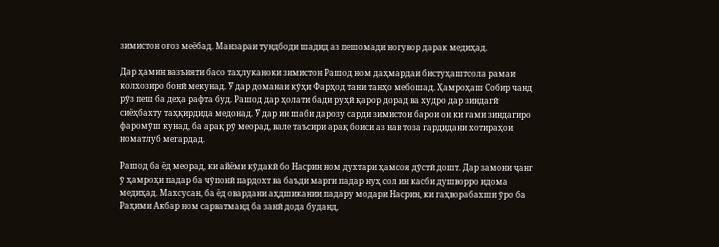зимистон оғоз меёбад. Манзараи тундбоди шадид аз пешомади ногувор дарак медиҳад.

Дар ҳамин вазъияти басо таҳлуканоки зимистон Рашод ном даҳмардаи бистуҳаштсола рамаи колхозиро бонӣ мекунад. Ӯ дар доманаи кӯҳи Фарҳод тани танҳо мебошад. Ҳамроҳаш Собир чанд рӯз пеш ба деҳа рафта буд. Рашод дар ҳолати бади руҳӣ қарор дорад ва худро дар зиндагӣ сиёҳбахту таҳқирдида медонад. Ӯ дар ин шаби дарозу сарди зимистон барои он ки ғами зиндагиро фаромӯш кунад, ба арақ рӯ меорад, вале таъсири арақ боиси аз нав тоза гардидани хотираҳои номатлуб мегардад.

Рашод ба ёд меорад, ки айёми кӯдакӣ бо Насрин ном духтари ҳамсоя дӯстӣ дошт. Дар замони ҷанг ӯ ҳамроҳи падар ба чӯпонӣ пардохт ва баъди марги падар нуҳ сол ин касби душворро идома медиҳад. Махсусан, ба ёд овардани аҳдшикании падару модари Насрин, ки гаҳворабахши ӯро ба Раҳими Акбар ном сарватманд ба занӣ дода буданд,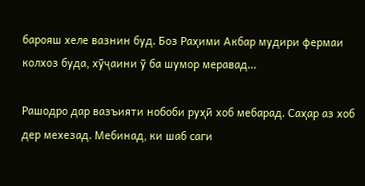барояш хеле вазнин буд. Боз Раҳими Акбар мудири фермаи колхоз буда, хӯҷаини ӯ ба шумор меравад...

Рашодро дар вазъияти нобоби руҳӣ хоб мебарад. Саҳар аз хоб дер мехезад. Мебинад, ки шаб саги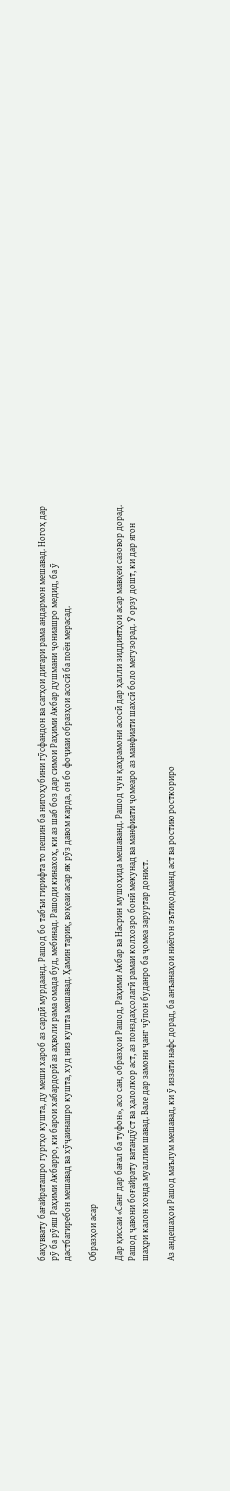бақуввату бағайраташро гургҳо кушта, ду меши хароб аз сардӣ мурдаанд. Рашод бо табъи гирифта то пешин ба нигоҳубини гӯсфандон ва сагҳои дигари рама андармон мешавад. Ногоҳ дар рӯ ба рӯяш Раҳими Акбарро, ки барои хабардорӣ аз аҳволи рама омада буд, мебинад. Рашоди кинахоҳ, ки аз шаб боз дар симои Раҳими Акбар душмани ҷониашро медид, ба ӯ дастбагиребон мешавад ва хӯҷаинашро кушта, худ низ кушта мешавад. Ҳамин тариқ, воқеаи асар як рӯз давом карда, он бо фоҷиаи образҳои асосӣ ба поён мерасад.

Образҳои асар

Дар қиссаи «Санг дар бағал ба туфон», асо сан, образҳои Рашод, Раҳими Акбар ва Насрин мушоҳида мешаванд. Рашод чун қаҳрамони асосӣ дар ҳалли зиддиятҳои асар мавқеи сазовор дорад. Рашод ҷавони боғайрату ватандӯст ва ҳалолкор аст, аз понздаҳсолагӣ рамаи колхозро бонӣ мекунад ва манфиати ҷомеаро аз манфиати шахсӣ боло мегузорад. Ӯ орзу дошт, ки дар ягон шаҳри калон хонда муаллим шавад. Вале дар замони ҷанг чӯпон буданро ба ҷомеа заруртар донист.

Аз андешаҳои Рашод маълум мешавад, ки ӯ иззати нафс дорад, ба анъанаҳои ниёгон эътиқодманд аст ва ростию росткориро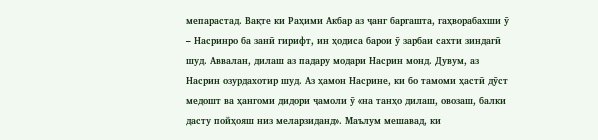мепарастад. Вақте ки Раҳими Акбар аз ҷанг баргашта, гаҳворабахши ӯ – Насринро ба занӣ гирифт, ин ҳодиса барои ӯ зарбаи сахти зиндагӣ шуд. Аввалан, дилаш аз падару модари Насрин монд. Дувум, аз Насрин озурдахотир шуд. Аз ҳамон Насрине, ки бо тамоми ҳастӣ дӯст медошт ва ҳангоми дидори ҷамоли ӯ «на танҳо дилаш, овозаш, балки дасту пойҳояш низ меларзиданд». Маълум мешавад, ки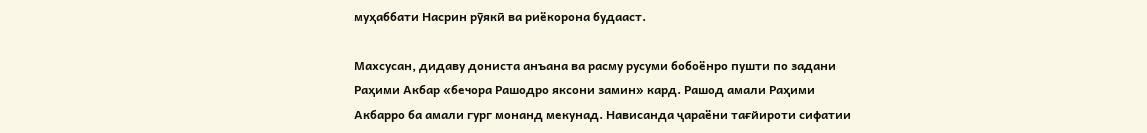муҳаббати Насрин рӯякӣ ва риёкорона будааст.

Махсусан, дидаву дониста анъана ва расму русуми бобоёнро пушти по задани Раҳими Акбар «бечора Рашодро яксони замин» кард. Рашод амали Раҳими Акбарро ба амали гург монанд мекунад. Нависанда ҷараёни тағйироти сифатии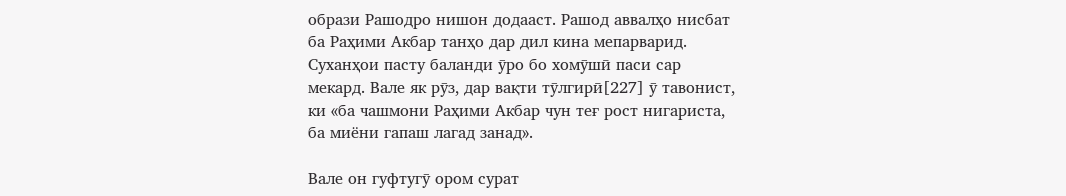образи Рашодро нишон додааст. Рашод аввалҳо нисбат ба Раҳими Акбар танҳо дар дил кина мепарварид. Суханҳои пасту баланди ӯро бо хомӯшӣ паси сар мекард. Вале як рӯз, дар вақти тӯлгирӣ[227] ӯ тавонист, ки «ба чашмони Раҳими Акбар чун теғ рост нигариста, ба миёни гапаш лагад занад».

Вале он гуфтугӯ ором сурат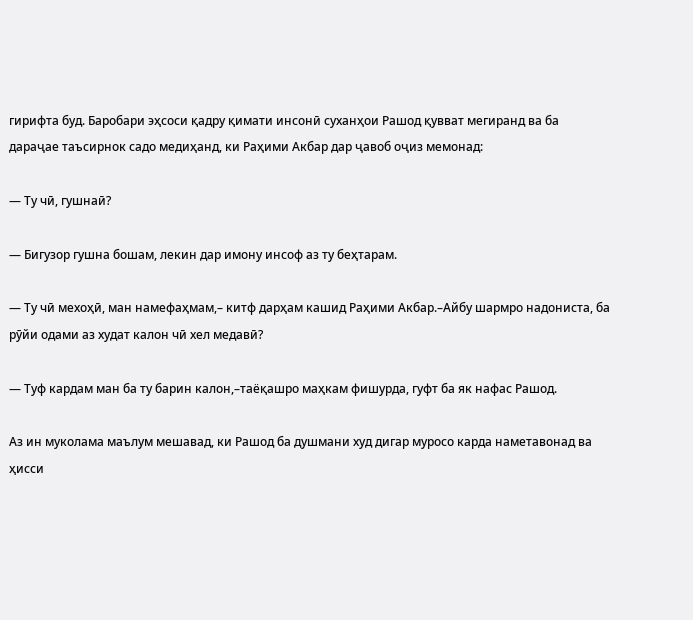гирифта буд. Баробари эҳсоси қадру қимати инсонӣ суханҳои Рашод қувват мегиранд ва ба дараҷае таъсирнок садо медиҳанд, ки Раҳими Акбар дар ҷавоб оҷиз мемонад:

— Ту чӣ, гушнаӣ?

— Бигузор гушна бошам, лекин дар имону инсоф аз ту беҳтарам.

— Ту чӣ мехоҳӣ, ман намефаҳмам,– китф дарҳам кашид Раҳими Акбар.–Айбу шармро надониста, ба рӯйи одами аз худат калон чӣ хел медавӣ?

— Туф кардам ман ба ту барин калон,–таёқашро маҳкам фишурда, гуфт ба як нафас Рашод.

Аз ин муколама маълум мешавад, ки Рашод ба душмани худ дигар муросо карда наметавонад ва ҳисси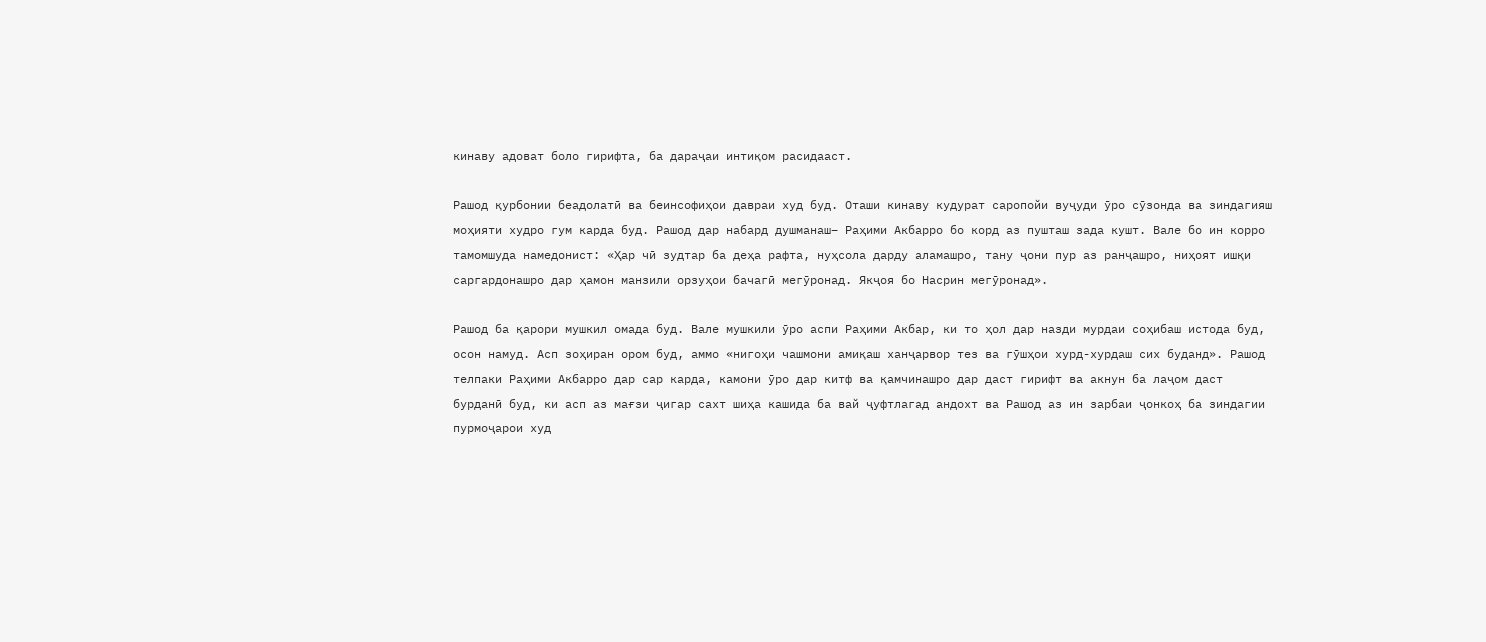кинаву адоват боло гирифта, ба дараҷаи интиқом расидааст.

Рашод қурбонии беадолатӣ ва беинсофиҳои давраи худ буд. Оташи кинаву кудурат саропойи вуҷуди ӯро сӯзонда ва зиндагияш моҳияти худро гум карда буд. Рашод дар набард душманаш– Раҳими Акбарро бо корд аз пушташ зада кушт. Вале бо ин корро тамомшуда намедонист: «Ҳар чӣ зудтар ба деҳа рафта, нуҳсола дарду аламашро, тану ҷони пур аз ранҷашро, ниҳоят ишқи саргардонашро дар ҳамон манзили орзуҳои бачагӣ мегӯронад. Якҷоя бо Насрин мегӯронад».

Рашод ба қарори мушкил омада буд. Вале мушкили ӯро аспи Раҳими Акбар, ки то ҳол дар назди мурдаи соҳибаш истода буд, осон намуд. Асп зоҳиран ором буд, аммо «нигоҳи чашмони амиқаш ханҷарвор тез ва гӯшҳои хурд-хурдаш сих буданд». Рашод телпаки Раҳими Акбарро дар сар карда, камони ӯро дар китф ва қамчинашро дар даст гирифт ва акнун ба лаҷом даст бурданӣ буд, ки асп аз мағзи ҷигар сахт шиҳа кашида ба вай ҷуфтлагад андохт ва Рашод аз ин зарбаи ҷонкоҳ ба зиндагии пурмоҷарои худ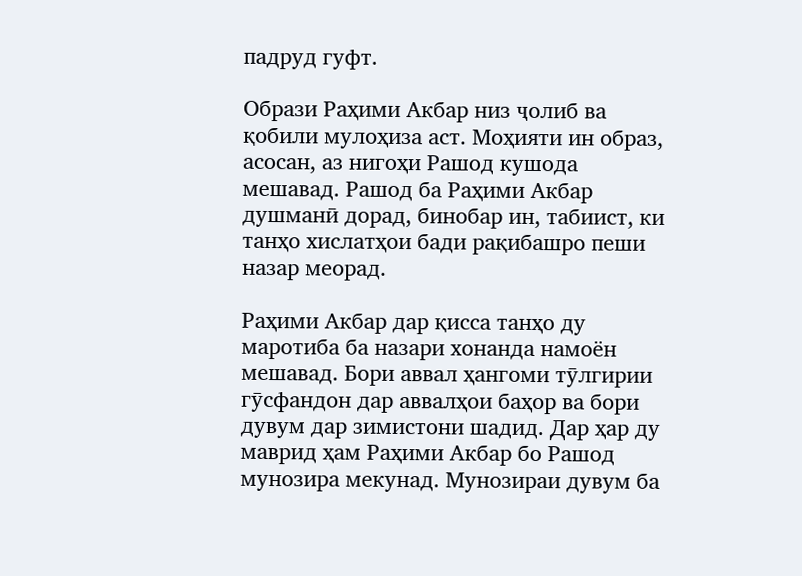падруд гуфт.

Образи Раҳими Акбар низ ҷолиб ва қобили мулоҳиза аст. Моҳияти ин образ, асосан, аз нигоҳи Рашод кушода мешавад. Рашод ба Раҳими Акбар душманӣ дорад, бинобар ин, табиист, ки танҳо хислатҳои бади рақибашро пеши назар меорад.

Раҳими Акбар дар қисса танҳо ду маротиба ба назари хонанда намоён мешавад. Бори аввал ҳангоми тӯлгирии гӯсфандон дар аввалҳои баҳор ва бори дувум дар зимистони шадид. Дар ҳар ду маврид ҳам Раҳими Акбар бо Рашод мунозира мекунад. Мунозираи дувум ба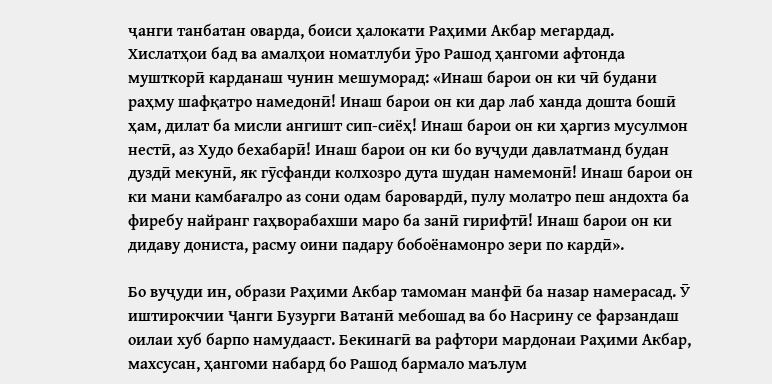ҷанги танбатан оварда, боиси ҳалокати Раҳими Акбар мегардад. Хислатҳои бад ва амалҳои номатлуби ӯро Рашод ҳангоми афтонда мушткорӣ карданаш чунин мешуморад: «Инаш барои он ки чӣ будани раҳму шафқатро намедонӣ! Инаш барои он ки дар лаб ханда дошта бошӣ ҳам, дилат ба мисли ангишт сип-сиёҳ! Инаш барои он ки ҳаргиз мусулмон нестӣ, аз Худо бехабарӣ! Инаш барои он ки бо вуҷуди давлатманд будан дуздӣ мекунӣ, як гӯсфанди колхозро дута шудан намемонӣ! Инаш барои он ки мани камбағалро аз сони одам баровардӣ, пулу молатро пеш андохта ба фиребу найранг гаҳворабахши маро ба занӣ гирифтӣ! Инаш барои он ки дидаву дониста, расму оини падару бобоёнамонро зери по кардӣ».

Бо вуҷуди ин, образи Раҳими Акбар тамоман манфӣ ба назар намерасад. Ӯ иштирокчии Ҷанги Бузурги Ватанӣ мебошад ва бо Насрину се фарзандаш оилаи хуб барпо намудааст. Бекинагӣ ва рафтори мардонаи Раҳими Акбар, махсусан, ҳангоми набард бо Рашод бармало маълум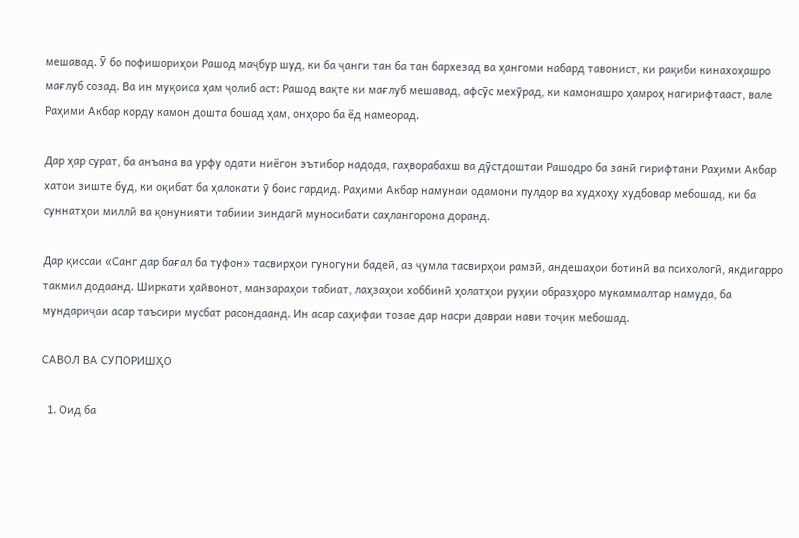мешавад. Ӯ бо пофишориҳои Рашод маҷбур шуд, ки ба ҷанги тан ба тан бархезад ва ҳангоми набард тавонист, ки рақиби кинахоҳашро мағлуб созад. Ва ин муқоиса ҳам ҷолиб аст: Рашод вақте ки мағлуб мешавад, афсӯс мехӯрад, ки камонашро ҳамроҳ нагирифтааст, вале Раҳими Акбар корду камон дошта бошад ҳам, онҳоро ба ёд намеорад.

Дар ҳар сурат, ба анъана ва урфу одати ниёгон эътибор надода, гаҳворабахш ва дӯстдоштаи Рашодро ба занӣ гирифтани Раҳими Акбар хатои зиште буд, ки оқибат ба ҳалокати ӯ боис гардид. Раҳими Акбар намунаи одамони пулдор ва худхоҳу худбовар мебошад, ки ба суннатҳои миллӣ ва қонунияти табиии зиндагӣ муносибати саҳлангорона доранд.

Дар қиссаи «Санг дар бағал ба туфон» тасвирҳои гуногуни бадеӣ, аз ҷумла тасвирҳои рамзӣ, андешаҳои ботинӣ ва психологӣ, якдигарро такмил додаанд. Ширкати ҳайвонот, манзараҳои табиат, лаҳзаҳои хоббинӣ ҳолатҳои руҳии образҳоро мукаммалтар намуда, ба мундариҷаи асар таъсири мусбат расондаанд. Ин асар саҳифаи тозае дар насри давраи нави тоҷик мебошад.

САВОЛ ВА СУПОРИШҲО

  1. Оид ба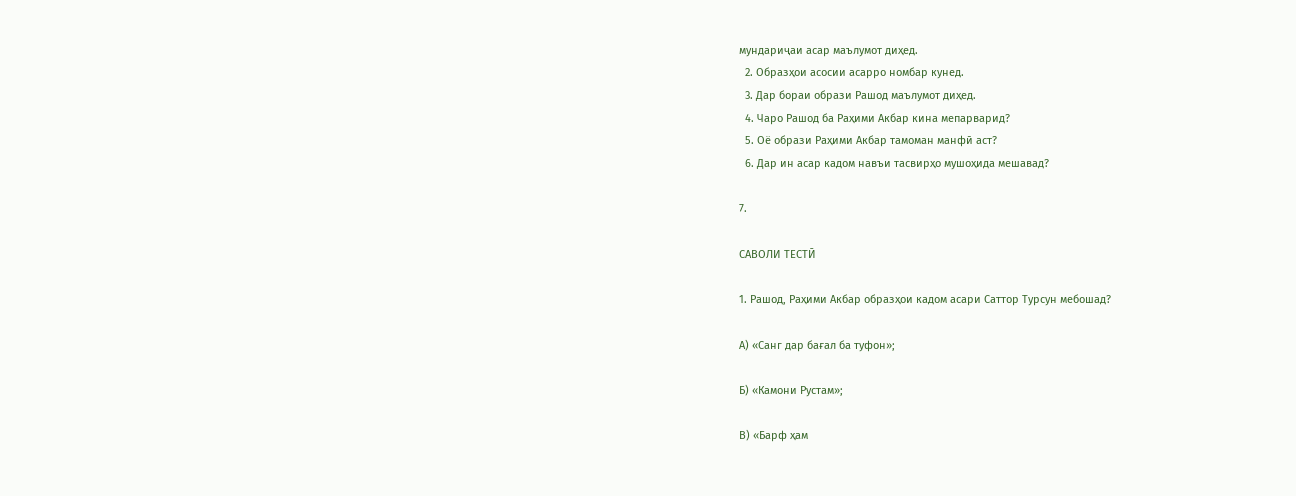мундариҷаи асар маълумот диҳед.
  2. Образҳои асосии асарро номбар кунед.
  3. Дар бораи образи Рашод маълумот диҳед.
  4. Чаро Рашод ба Раҳими Акбар кина мепарварид?
  5. Оё образи Раҳими Акбар тамоман манфӣ аст?
  6. Дар ин асар кадом навъи тасвирҳо мушоҳида мешавад?

7.

САВОЛИ ТЕСТӢ

1. Рашод, Раҳими Акбар образҳои кадом асари Саттор Турсун мебошад?

А) «Санг дар бағал ба туфон»;

Б) «Камони Рустам»;

В) «Барф ҳам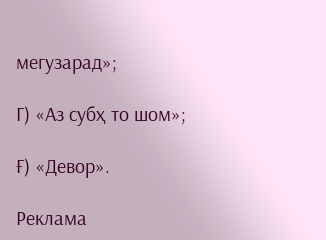мегузарад»;

Г) «Аз субҳ то шом»;

Ғ) «Девор».

Реклама